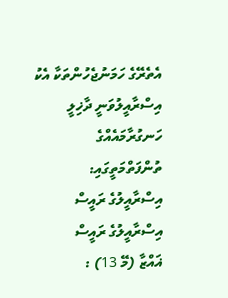އެތެރޭގެ ހަމަނުޖެހުންތަކާ އެކު އިސްރާއީލުވަނީ ދާޚިލީ ހަނގުރާމައެއްގެ ތުންފަތްމަތީގައި: އިސްރާއީލުގެ ރައީސް
އިސްރާއީލުގެ ރައީސް
ޣައްޒާ (މޭ 13) :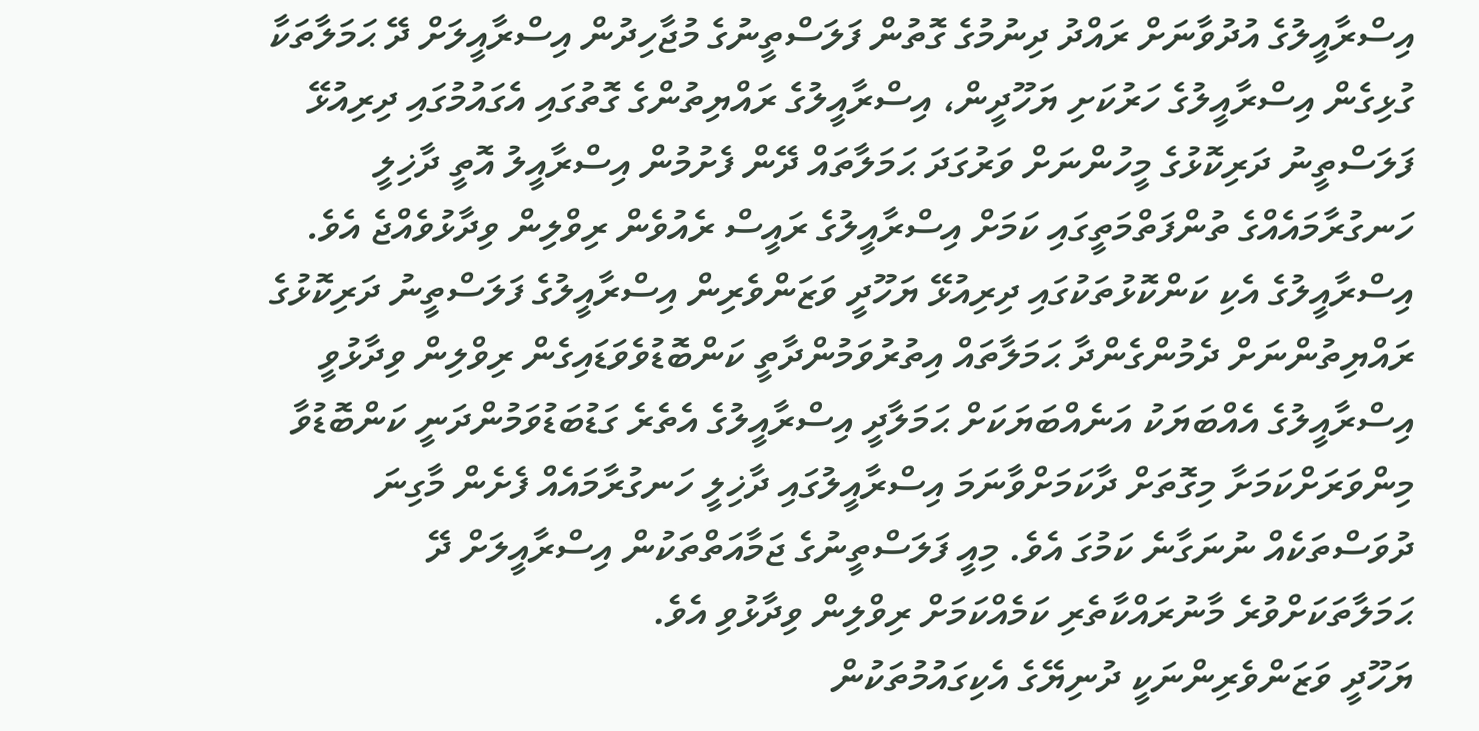އިސްރާއީލުގެ އުދުވާނަށް ރައްދު ދިނުމުގެ ގޮތުން ފަލަސްތީނުގެ މުޖާހިދުން އިސްރާއީލަށް ދޭ ޙަމަލާތަކާ ގުޅިގެން އިސްރާއީލުގެ ހަރުކަށި ޔަހޫދީން، އިސްރާއީލުގެ ރައްޔިތުންގެ ގޮތުގައި އެގައުމުގައި ދިރިއުޅޭ ފަލަސްތީނު ދަރިކޮޅުގެ މީހުންނަށް ވަރުގަދަ ޙަމަލާތައް ދޭން ފެށުމުން އިސްރާއީލު އޮތީ ދާޚިލީ ހަނގުރާމައެއްގެ ތުންފަތްމަތީގައި ކަމަށް އިސްރާއީލުގެ ރައީސް ރެއުވެން ރިވްލިން ވިދާޅުވެއްޖެ އެވެ.
އިސްރާއީލުގެ އެކި ކަންކޮޅުތަކުގައި ދިރިއުޅޭ ޔަހޫދީ ވަޒަންވެރިން އިސްރާއީލުގެ ފަލަސްތީނު ދަރިކޮޅުގެ ރައްޔިތުންނަށް ދެމުންގެންދާ ޙަމަލާތައް އިތުރުވަމުންދާތީ ކަންބޮޑުވެވަޑައިގެން ރިވްލިން ވިދާޅުވީ އިސްރާއީލުގެ އެއްބަޔަކު އަނެއްބަޔަކަށް ޙަމަލާދީ އިސްރާއީލުގެ އެތެރެ ގަޑުބަޑުވަމުންދަނީ ކަންބޮޑުވާ މިންވަރަށްކަމަށާ މިގޮތަށް ދާކަމަށްވާނަމަ އިސްރާއީލުގައި ދާޚިލީ ހަނގުރާމައެއް ފެށެން މާގިނަ ދުވަސްތަކެއް ނުނަގާނެ ކަމުގަ އެވެ. މިއީ ފަލަސްތީނުގެ ޖަމާއަތްތަކުން އިސްރާއީލަށް ދޭ ޙަމަލާތަކަށްވުރެ މާނުރައްކާތެރި ކަމެއްކަމަށް ރިވްލިން ވިދާޅުވި އެވެ.
ޔަހޫދީ ވަޒަންވެރިންނަކީ ދުނިޔޭގެ އެކިގައުމުތަކުން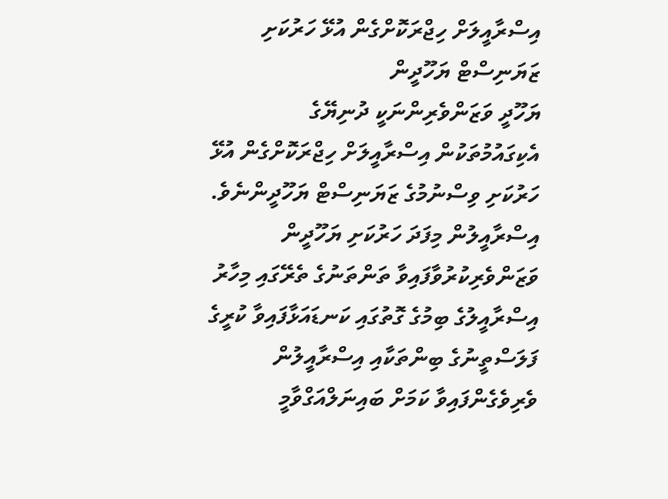އިސްރާއީލަށް ހިޖްރަކޮށްގެން އުޅޭ ހަރުކަށި ޒަޔަނިސްޓް ޔަހޫދީން
ޔަހޫދީ ވަޒަންވެރިންނަކީ ދުނިޔޭގެ އެކިގައުމުތަކުން އިސްރާއީލަށް ހިޖްރަކޮށްގެން އުޅޭ ހަރުކަށި ވިސްނުމުގެ ޒަޔަނިސްޓް ޔަހޫދީންނެވެ. އިސްރާއީލުން މިފަދަ ހަރުކަށި ޔަހޫދީން ވަޒަންވެރިކުރުވާފައިވާ ތަންތަނުގެ ތެރޭގައި މިހާރު އިސްރާއީލުގެ ބިމުގެ ގޮތުގައި ކަނޑައަޅާފައިވާ ކުރީގެ ފަލަސްތީނުގެ ބިންތަކާއި އިސްރާއީލުން ވެރިވެގެންފައިވާ ކަމަށް ބައިނަލްއަގްވާމީ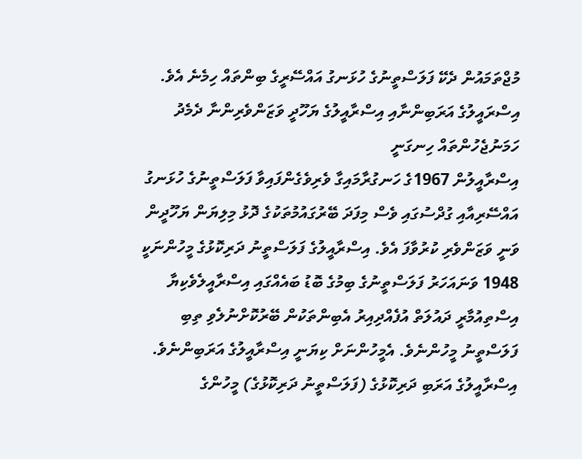މުޖްތަމައުން ދެކޭ ފަލަސްތީނުގެ ހުޅަނގު އައްސޭރީގެ ބިންތައް ހިމެނެ އެވެ.
އިސްރައީލުގެ އަރަބިންނާއި އިސްރާއީލުގެ ޔަހޫދީ ވަޒަންވެރިންނާ ދެމެދު ހަމަނުޖެހުންތައް ހިނގަނީ
އިސްރާއީލުން 1967ގެ ހަނގުރާމައިގާ ވެރިވެގެންފައިވާ ފަލަސްތީނުގެ ހުޅަނގު އައްސޭރިއާއި ގުދްސުގައި ވެސް މިފަދަ ބޭރުގައުމުތަކުގެ ދޮޅު މިލިޔަން ޔަހޫދީން ވަނީ ވަޒަންވެރި ކުރުވާފަ އެވެ. އިސްރާއީލުގެ ފަލަސްތީނު ދަރިކޮޅުގެ މީހުންނަކީ 1948 ވަނައަހަރު ފަލަސްތީނުގެ ބިމުގެ ބޮޑު ބައެއްގައި އިސްރާއީލެވެކިޔާ އިސްތިއުމާރީ ދައުލަތް އުފެއްދިއިރު އެބިންތަކުން ބޭރުކޮށްނުލެވި ތިބި ފަލަސްތީނު މީހުންނެވެ. އެމީހުންނަށް ކިޔަނީ އިސްރާއީލުގެ އަރަބިންނެވެ.
އިސްރާއީލުގެ އަރަބި ދަރިކޮޅުގެ (ފަލަސްތީނު ދަރިކޮޅުގެ) މީހުންގެ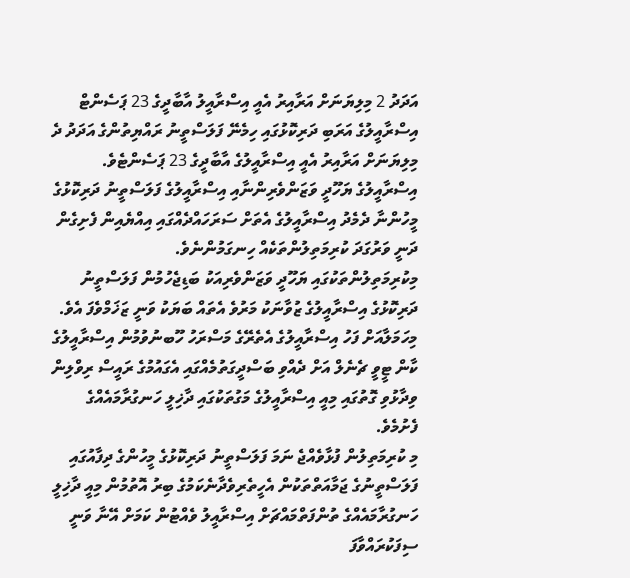އަދަދު 2 މިލިޔަނަށް އަރާއިރު އެއީ އިސްރާއީލު އާބާދީގެ 23 ޕަސެންޓް
އިސްރާއީލުގެ އަރަބި ދަރިކޮޅުގައި ހިމެނޭ ފަލަސްތީނު ރައްޔިތުންގެ އަދަދު ދެ މިލިޔަނަށް އަރާއިރު އެއީ އިސްރާއީލުގެ އާބާދީގެ 23 ޕަސެންޓެވެ. އިސްރާއީލުގެ ޔަހޫދީ ވަޒަންވެރިންނާއި އިސްރާއީލުގެ ފަލަސްތީނު ދަރިކޮޅުގެ މީހުންނާ ދެމެދު އިސްރާއީލުގެ އެތަށް ސަރަހައްދެއްގައި އިއްޔެއިން ފެށިގެން ދަނީ ވަރުގަދަ ކުރިމަތިލުންތަކެއް ހިނގަމުންނެވެ.
މިކުރިމަތިލުންތަކުގައި ޔަހޫދީ ވަޒަންވެރިއަކު ބަޑިޖެހުމުން ފަލަސްތީނު ދަރިކޮޅުގެ އިސްރާއީލުގެ ޒުވާނަކު މަރުވެ އެތައް ބަޔަކު ވަނީ ޒަޚަމްވެފަ އެވެ. މިހަމަލާއަށް ފަހު އިސްރާއީލުގެ އެތެރޭގެ މަސްރަހު ހޫބނުވުމުން އިސްރާއީލުގެ ކާން ޓީވީ ޗެނެލް އަށް ދެއްވި ބަސްދީގަތުމެއްގައި އެގައުމުގެ ރައީސް ރިވްލިން ވިދާޅުވި ގޮތުގައި މިއީ އިސްރާއީލުގެ މަގުތަކުގައި ދާޚިލީ ހަނގުރާމައެއްގެ ފެށުމެވެ.
މި ކުރިމަތިލުން ފުޅާވެއްޖެ ނަމަ ފަލަސްތީނު ދަރިކޮޅުގެ މީހުންގެ ދިފާއުގައި ފަލަސްތީނުގެ ޖަމާއަތްތަކުން އެހީތެރިވެދާނެކަމުގެ ބިރު އޮތުމުން މިއީ ދާޚިލީ ހަނގުރާމައެއްގެ ތުންފަތްމައްޗަށް އިސްރާއީލު ވެއްޓުން ކަމަށް އޭނާ ވަނީ ސިފަކުރައްވާފަ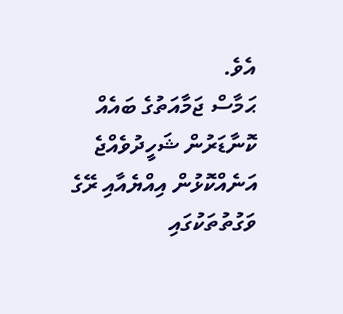އެވެ.
ޙަމާސް ޖަމާއަތުގެ ބައެއް ކޮނާޑަރުން ޝަހީދުވެއްޖެ
އަނެއްކޮޅުން އިއްޔެއާއި ރޭގެ ވަގުތުތަކުގައި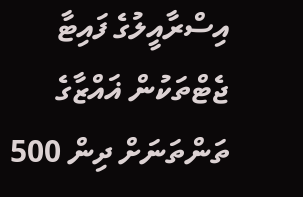އިސްރާއީލުގެ ފައިޓާ ޖެޓްތަކުން ޣައްޒާގެ ތަންތަނަށް ދިން 500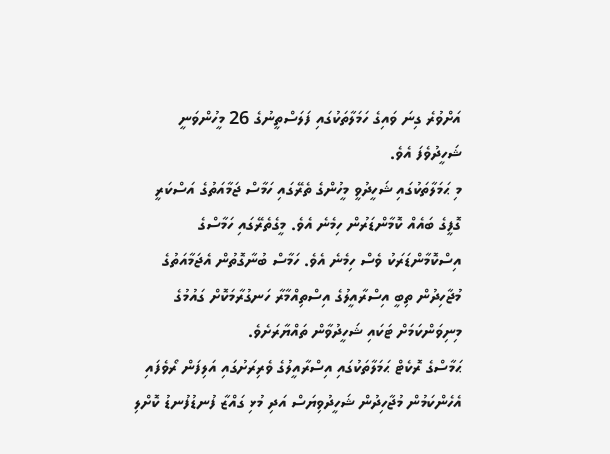އަށްވުރެ ގިނަ ވައިގެ ހަމަލާތަކުގައި ފަލަސްތީނުގެ 26 މީހުންވަނީ ޝަހީދުވެފަ އެވެ.
މި ޙަމަލާތަކުގައި ޝަހީދުވީ މީހުންގެ ތެރޭގައި ހަމާސް ޖަމާއަތުގެ އަސްކަރީ ގޮފީގެ ބައެއް ކޮމާންޑަރުން ހިމެނެ އެވެ. މީގެތެރޭގައި ހަމާސްގެ އިސްކޮމާންޑަރަކު ވެސް ހިމެނެ އެވެ. ހަމާސް ބުނާގޮތުން އެޖަމާއަތުގެ މުޖާހިދުން ތިބީ އިސްރާއީލުގެ އިސްތިއްމާރާ ހަނގުރާމަކޮށް ގައުމުގެ މިނިވަންކަމަށް ޓަކައި ޝަހީދުވާން ތައްޔާރަށެވެ.
ޙަމާސްގެ ރޮކެޓް ޙަމަލާތަކުގައި އިސްރާއީލުގެ ވެރިރަށުގައި އަލިފަން ރޯވެފައި
އެހެންކަމުން މުޖާހިދުން ޝަހީދުވިޔަސް އަދި މުޅި ގައްޒާ ފުނޑުފުނޑު ކޮށްލި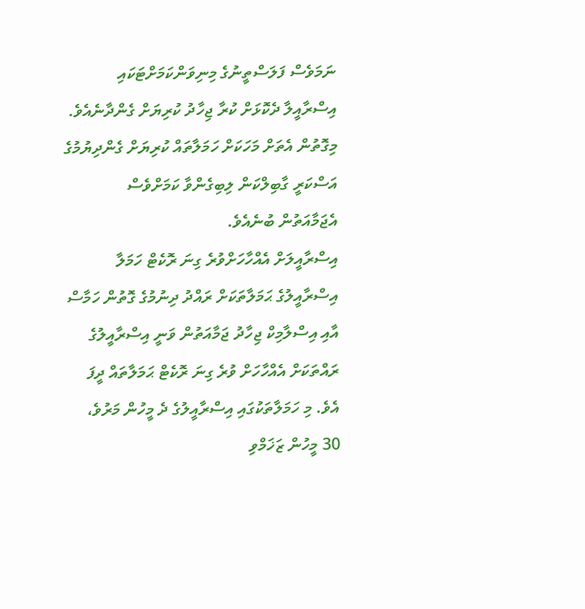ނަމަވެސް ފަލަސްތީނުގެ މިނިވަންކަމަށްޓަކައި އިސްރާއީލާ ދެކޮޅަށް ކުރާ ޖިހާދު ކުރިޔަށް ގެންދާނެއެވެ. މިގޮތުން އެތަށް މަހަކަށް ހަމަލާތައް ކުރިޔަށް ގެންދިޔުމުގެ އަސްކަރީ ގާބިލްކަން ލިބިގެންވާ ކަމަށްވެސް އެޖަމާއަތުން ބުނެއެވެ.
އިސްރާއީލަށް އެއްހާހަށްވުރެ ގިނަ ރޮކެޓް ހަމަލާ
އިސްރާއީލުގެ ޙަމަލާތަކަށް ރައްދު ދިނުމުގެ ގޮތުން ހަމާސް އާއި އިސްލާމިކް ޖިހާދު ޖަމާއަތުން ވަނީ އިސްރާއީލުގެ ރައްތަކަށް އެއްހާހަށް ވުރެ ގިނަ ރޮކެޓް ޙަމަލާތައް ދީފަ އެވެ. މި ހަމަލާތަކުގައި އިސްރާއީލުގެ ދެ މީހުން މަރުވެ، 30 މީހުން ޒަޚަމްވި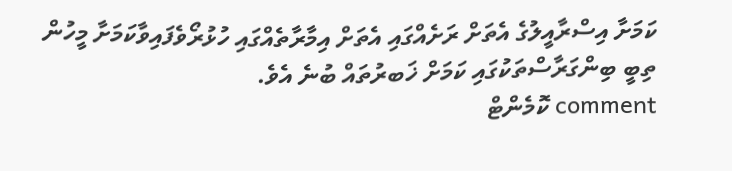ކަމަށާ އިސްރާއީލުގެ އެތަށް ރަށެއްގައި އެތަށް އިމާރާތެއްގައި ހުޅުރޯވެފައިވާކަމަށާ މީހުން ތިބީ ބިންގަރާސްތަކުގައި ކަމަށް ޚަބރުތައް ބުނެ އެވެ.
comment ކޮމެންޓް